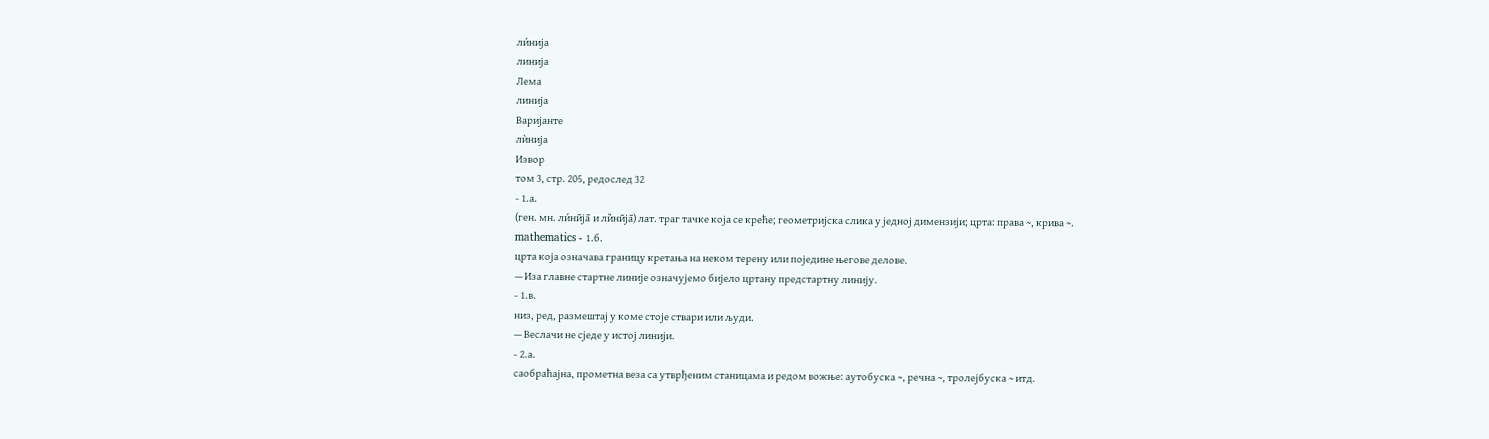ли́нија
линија
Лема
линија
Варијанте
лѝнија
Извор
том 3, стр. 205, редослед 32
- 1.а.
(ген. мн. ли́нӣја̄ и ли̏нӣја̄) лат. траг тачке која се креће; геометријска слика у једној димензији; црта: права ~, крива ~.
mathematics - 1.б.
црта која означава границу кретања на неком терену или поједине његове делове.
— Иза главне стартне линије означујемо бијело цртану предстартну линију.
- 1.в.
низ, ред, размештај у коме стоје ствари или људи.
— Веслачи не сједе у истој линији.
- 2.а.
саобраћајна, прометна веза са утврђеним станицама и редом вожње: аутобуска ~, речна ~, тролејбуска ~ итд.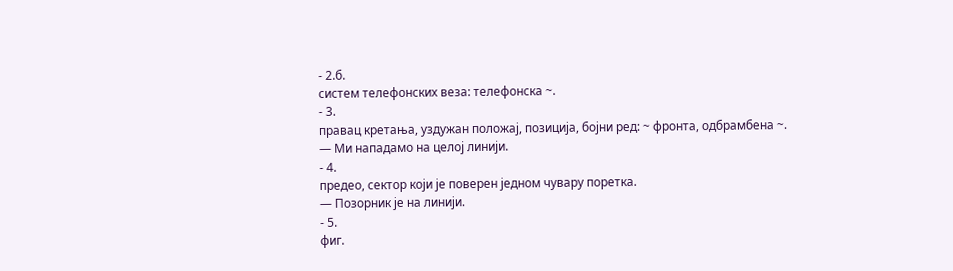- 2.б.
систем телефонских веза: телефонска ~.
- 3.
правац кретања, уздужан положај, позиција, бојни ред: ~ фронта, одбрамбена ~.
— Ми нападамо на целој линији.
- 4.
предео, сектор који је поверен једном чувару поретка.
— Позорник је на линији.
- 5.
фиг.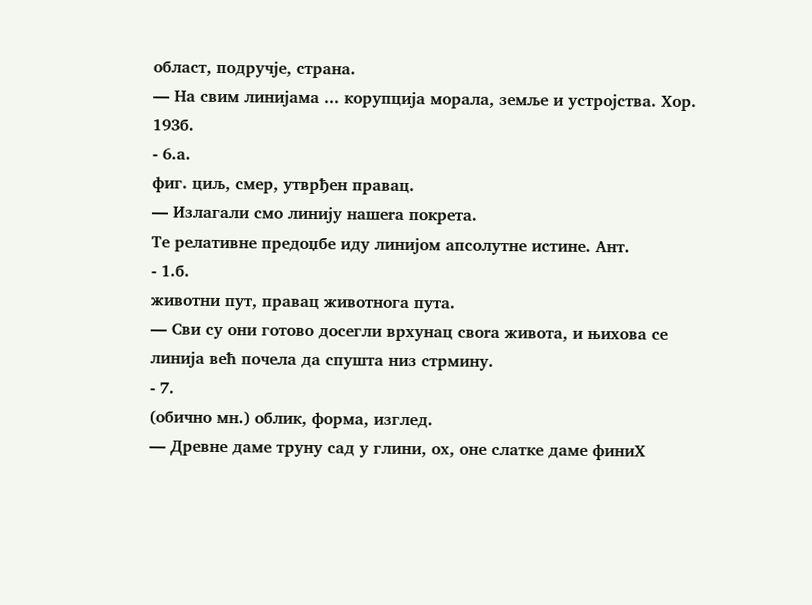област, подручје, страна.
— На свим линијама ... корупција морала, земље и устројства. Хор. 193б.
- 6.а.
фиг. циљ, смер, утврђен правац.
— Излагали смо линију нашеrа покрета.
Те релативне предоџбе иду линијом апсолутне истине. Ант.
- 1.б.
животни пут, правац животнога пута.
— Сви су они готово досегли врхунац своrа живота, и њихова се линија већ почела да спушта низ стрмину.
- 7.
(обично мн.) облик, форма, изглед.
— Древне даме труну сад у глини, ох, оне слатке даме финиХ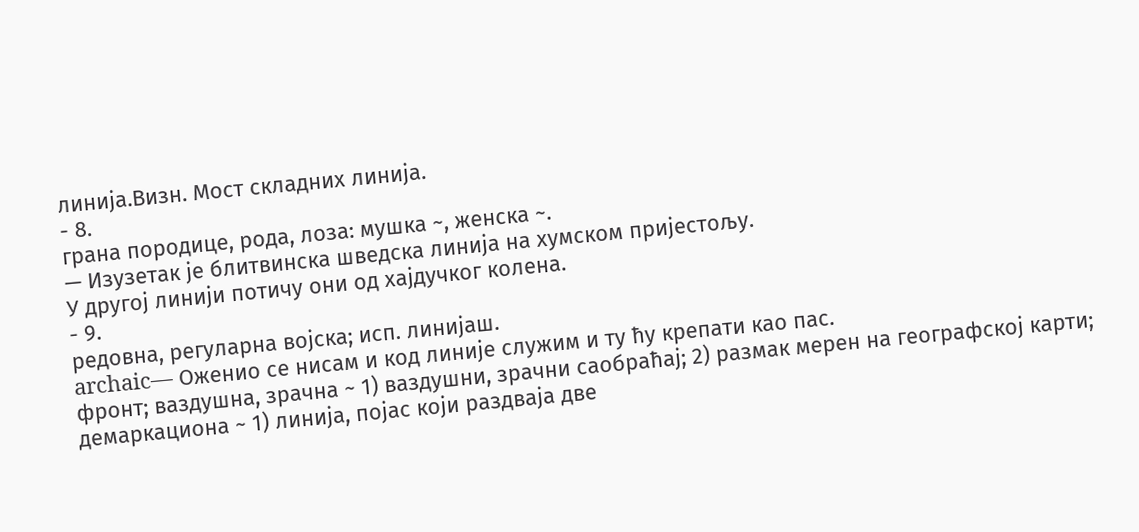линија.Визн. Мост складних линија.
- 8.
грана породице, рода, лоза: мушка ~, женска ~.
— Изузетак је блитвинска шведска линија на хумском пријестољу.
У другој линији потичу они од хајдучког колена.
- 9.
редовна, регуларна војска; исп. линијаш.
archaic— Оженио се нисам и код линије служим и ту ћу крепати као пас.
фронт; ваздушна, зрачна ~ 1) ваздушни, зрачни саобраћај; 2) размак мерен на географској карти; демаркациона ~ 1) линија, појас који раздваја две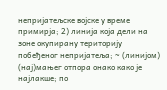непријатељске војске у време примирја; 2) линија која дели на зоне окупирану територију побеђеног непријатеља; ~ (линијом) (нај)мањег отпора онако како је најлакше; по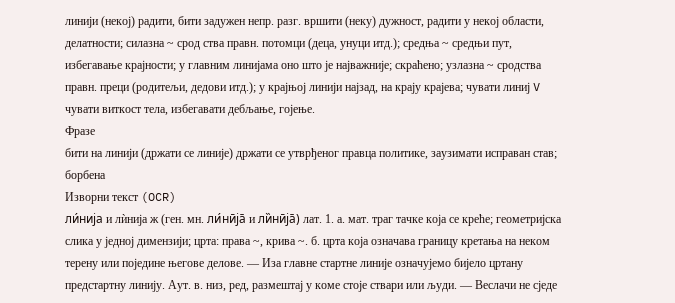линији (некој) радити, бити задужен непр. разг. вршити (неку) дужност, радити у некој области, делатности; силазна ~ срод ства правн. потомци (деца, унуци итд.); средња ~ средњи пут, избегавање крајности; у главним линијама оно што је најважније; скраћено; узлазна ~ сродства правн. преци (родитељи, дедови итд.); у крајњој линији најзад, на крају крајева; чувати линиј V чувати виткост тела, избегавати дебљање, гојење.
Фразе
бити на линији (држати се линије) држати се утврђеног правца политике, заузимати исправан став; борбена
Изворни текст (OCR)
ли́нија и лѝнија ж (ген. мн. ли́нӣја̄ и ли̏нӣја̄) лат. 1. а. мат. траг тачке која се креће; геометријска слика у једној димензији; црта: права ~, крива ~. б. црта која означава границу кретања на неком терену или поједине његове делове. — Иза главне стартне линије означујемо бијело цртану предстартну линију. Аут. в. низ, ред, размештај у коме стоје ствари или људи. — Веслачи не сједе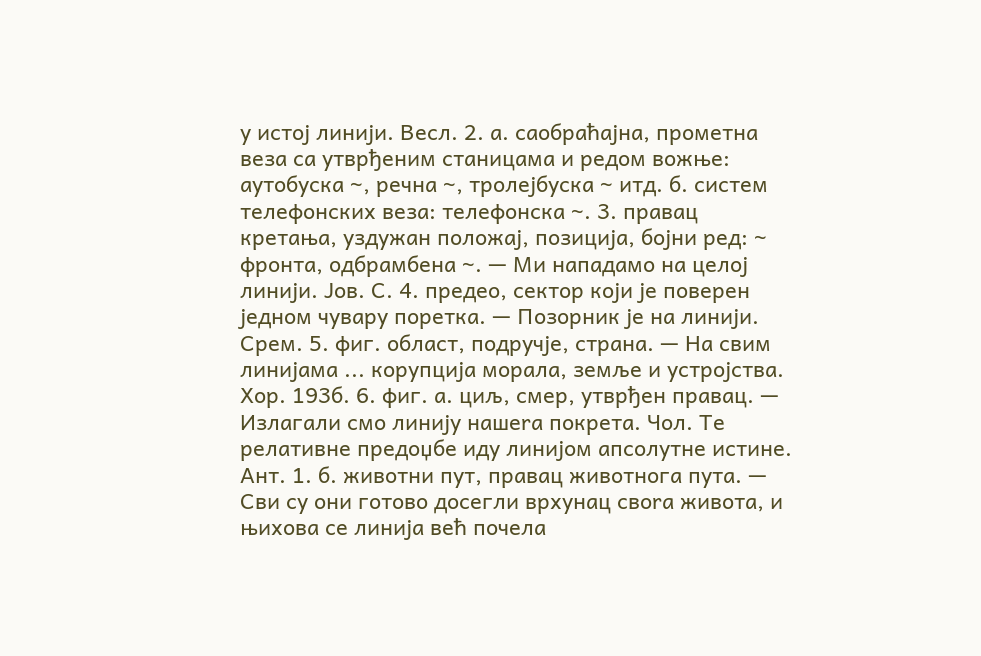у истој линији. Весл. 2. а. саобраћајна, прометна веза са утврђеним станицама и редом вожње: аутобуска ~, речна ~, тролејбуска ~ итд. б. систем телефонских веза: телефонска ~. 3. правац кретања, уздужан положај, позиција, бојни ред: ~ фронта, одбрамбена ~. — Ми нападамо на целој линији. Јов. С. 4. предео, сектор који је поверен једном чувару поретка. — Позорник је на линији. Срем. 5. фиг. област, подручје, страна. — На свим линијама ... корупција морала, земље и устројства. Хор. 193б. 6. фиг. а. циљ, смер, утврђен правац. — Излагали смо линију нашеrа покрета. Чол. Те релативне предоџбе иду линијом апсолутне истине. Ант. 1. б. животни пут, правац животнога пута. — Сви су они готово досегли врхунац своrа живота, и њихова се линија већ почела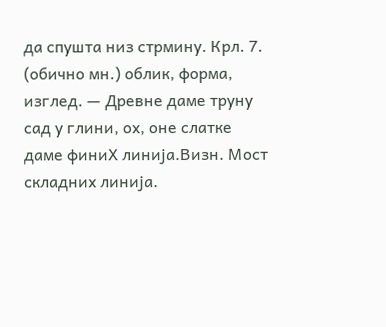да спушта низ стрмину. Крл. 7. (обично мн.) облик, форма, изглед. — Древне даме труну сад у глини, ох, оне слатке даме финиХ линија.Визн. Мост складних линија.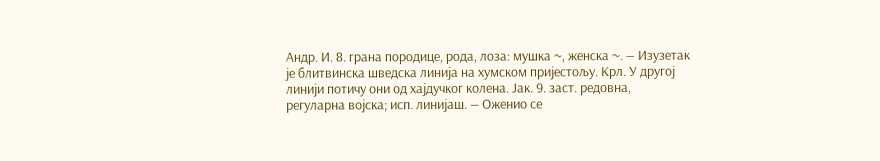Андр. И. 8. грана породице, рода, лоза: мушка ~, женска ~. — Изузетак је блитвинска шведска линија на хумском пријестољу. Крл. У другој линији потичу они од хајдучког колена. Јак. 9. заст. редовна, регуларна војска; исп. линијаш. — Оженио се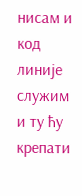нисам и код линије служим и ту ћу крепати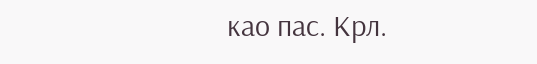као пас. Крл.